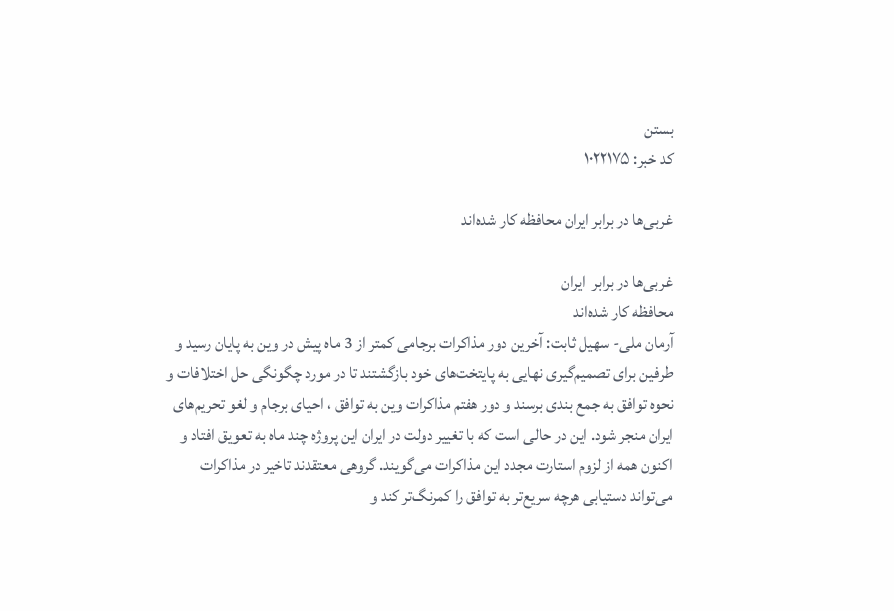بستن
کد خبر: ۱۰۲۲۱۷۵

غربی‌ها در برابر ايران محافظه كار شده‌اند

غربی‌ها در برابر  ايران
محافظه كار شده‌اند
آرمان ملی- سهیل ثابت: آخرین دور مذاکرات برجامی کمتر از 3 ماه پیش در وین به پایان رسید و طرفین برای تصمیم‌گیری نهایی به پایتخت‌های خود بازگشتند تا در مورد چگونگی حل اختلافات و نحوه توافق به جمع بندی برسند و دور هفتم مذاکرات وین به توافق ، احیای برجام و لغو تحریم‌های ایران منجر شود. این در حالی است که با تغییر دولت در ایران این پروژه چند ماه به تعویق افتاد و اکنون همه از لزوم استارت مجدد این مذاکرات می‌گویند. گروهی معتقدند تاخیر در مذاکرات می‌تواند دستیابی هرچه سریع‌تر به توافق را کمرنگ‌تر کند و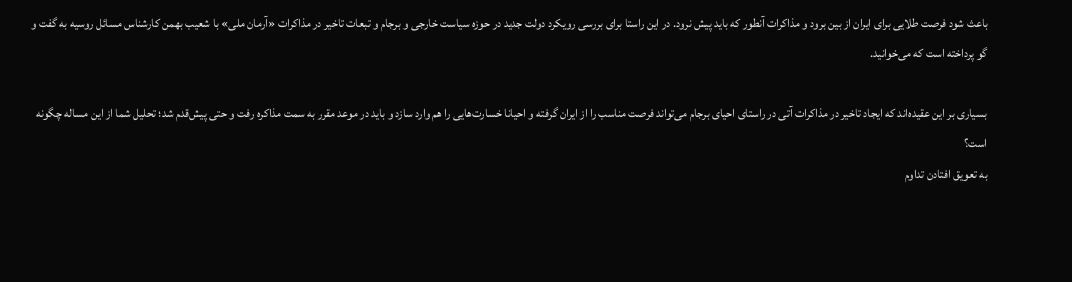باعث شود فرصت طلایی برای ایران از بین برود و مذاکرات آنطور که باید پیش نرود. در این راستا برای بررسی رویکرد دولت جدید در حوزه سیاست خارجی و برجام و تبعات تاخیر در مذاکرات «آرمان ملی» با شعیب بهمن کارشناس مسائل روسیه به گفت و گو پرداخته است که می‌خوانید.

بسیاری بر این عقیده‌اند که ایجاد تاخیر در مذاکرات آتی در راستای احیای برجام می‌تواند فرصت مناسب را از ایران گرفته و احیانا خسارت‌هایی را هم وارد سازد و باید در موعد مقرر به سمت مذاکره رفت و حتی پیش‌قدم شد؛ تحلیل شما از این مساله چگونه است؟
به تعویق افتادن تداوم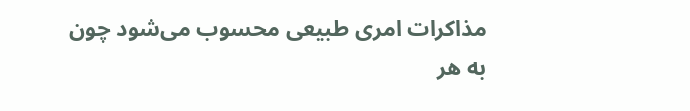مذاکرات امری طبیعی محسوب می‌شود چون به هر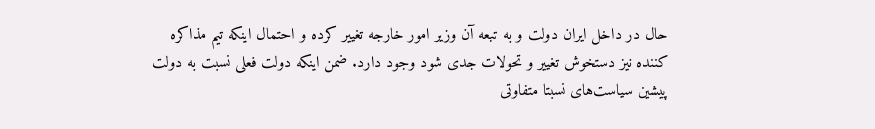حال در داخل ایران دولت و به تبعه آن وزیر امور خارجه تغییر کرده و احتمال اینکه تیم مذاکره کننده نیز دستخوش تغییر و تحولات جدی شود وجود دارد. ضمن اینکه دولت فعلی نسبت به دولت پیشین سیاست‌های نسبتا متفاوتی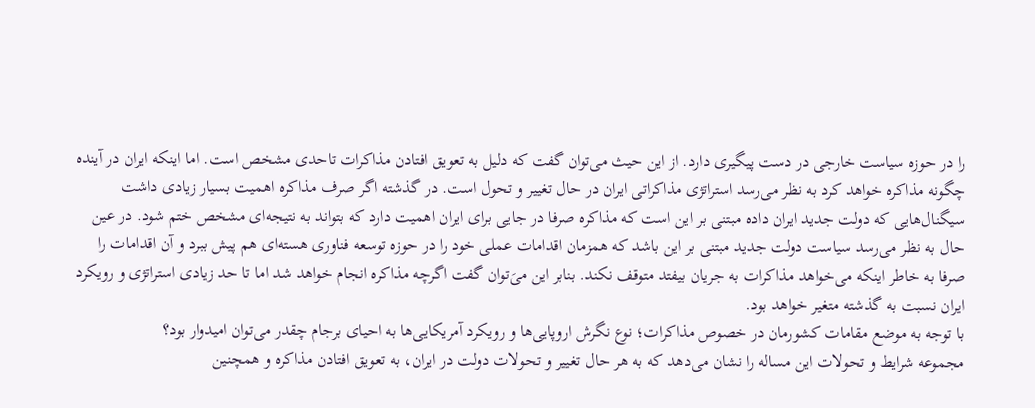را در حوزه سیاست خارجی در دست پیگیری دارد. از این حیث می‌توان گفت که دلیل به تعویق افتادن مذاکرات تاحدی مشخص است. اما اینکه ایران در آینده چگونه مذاکره خواهد کرد به نظر می‌رسد استراتژی مذاکراتی ایران در حال تغییر و تحول است. در گذشته اگر صرف مذاکره اهمیت بسیار زیادی داشت سیگنال‌هایی که دولت جدید ایران داده مبتنی بر این است که مذاکره صرفا در جایی برای ایران اهمیت دارد که بتواند به نتیجه‌ای مشخص ختم شود. در عین حال به نظر می‌رسد سیاست دولت جدید مبتنی بر این باشد که همزمان اقدامات عملی خود را در حوزه توسعه فناوری هسته‌ای هم پیش ببرد و آن اقدامات را صرفا به خاطر اینکه می‌خواهد مذاکرات به جریان بیفتد متوقف نکند. بنابر این میَ‌توان گفت اگرچه مذاکره انجام خواهد شد اما تا حد زیادی استراتژی و رویکرد ایران نسبت به گذشته متغیر خواهد بود.
با توجه به موضع مقامات کشورمان در خصوص مذاکرات؛ نوع نگرش اروپایی‌‌ها و رویکرد آمریکایی‌ها به احیای برجام چقدر می‌توان امیدوار بود؟
مجموعه شرایط و تحولات این مساله را نشان می‌دهد که به هر حال تغییر و تحولات دولت در ایران، به تعویق افتادن مذاکره و همچنین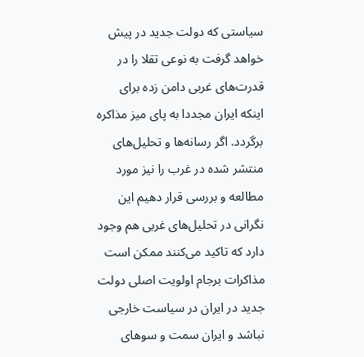سیاستی که دولت جدید در پیش خواهد گرفت به نوعی تقلا را در قدرت‌های غربی دامن زده برای اینکه ایران مجددا به پای میز مذاکره برگردد. اگر رسانه‌ها و تحلیل‌های منتشر شده در غرب را نیز مورد مطالعه و بررسی قرار دهیم این نگرانی در تحلیل‌های غربی هم وجود دارد که تاکید می‌کنند ممکن است مذاکرات برجام اولویت اصلی دولت جدید در ایران در سیاست خارجی نباشد و ایران سمت و سوهای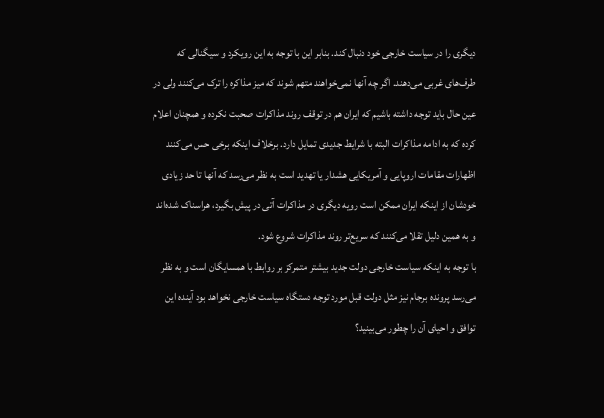دیگری را در سیاست خارجی خود دنبال کند. بنابر این با توجه به این رویکرد و سیگنالی که طرف‌های غربی می‌دهند. اگر چه آنها نمی‌خواهند متهم شوند که میز مذاکره را ترک می‌کنند ولی در عین حال باید توجه داشته باشیم که ایران هم در توقف روند مذاکرات صحبت نکرده و همچنان اعلام کرده که به ادامه مذاکرات البته با شرایط جدیدی تمایل دارد. برخلاف اینکه برخی حس می‌کنند اظهارات مقامات اروپایی و آمریکایی هشدار یا تهدید است به نظر می‌رسد که آنها تا حد زیادی خودشان از اینکه ایران ممکن است رویه دیگری در مذاکرات آتی در پیش بگیرد، هراسناک شده‌اند و به همین دلیل تقلا می‌کنند که سریع‌تر روند مذاکرات شروع شود.
با توجه به اینکه سیاست خارجی دولت جدید بیشتر متمرکز بر روابط با همسایگان است و به نظر می‌رسد پرونده برجام نیز مثل دولت قبل مورد توجه دستگاه سیاست خارجی نخواهد بود آینده این توافق و احیای آن را چطور می‌بینید؟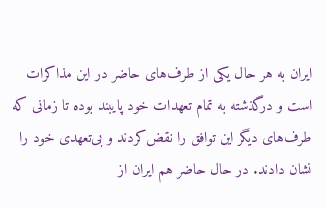ایران به هر حال یکی از طرف‌های حاضر در این مذاکرات است و درگذشته به تمام تعهدات خود پایبند بوده تا زمانی که طرف‌های دیگر این توافق را نقض‌کردند و بی‌تعهدی خود را نشان دادند. در حال حاضر هم ایران از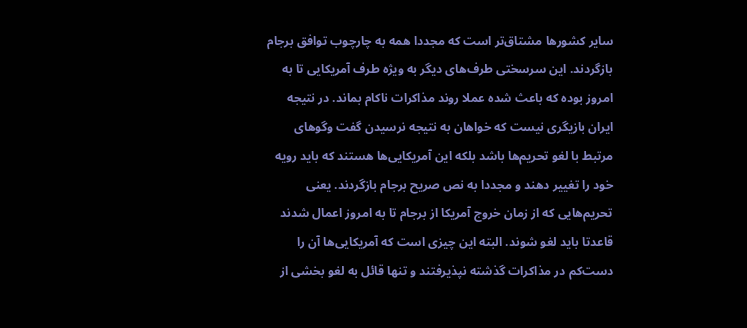سایر کشورها مشتاق‌تر است که مجددا همه به چارچوب توافق برجام بازگردند. این سرسختی طرف‌های دیگر به ویژه طرف آمریکایی تا به امروز بوده که باعث شده عملا روند مذاکرات ناکام بماند. در نتیجه ایران بازیگری نیست که خواهان به نتیجه نرسیدن گفت وگو‌های مرتبط با لغو تحریم‌ها باشد بلکه این آمریکایی‌ها هستند که باید رویه خود را تغییر دهند و مجددا به نص صریح برجام بازگردند. یعنی تحریم‌هایی که از زمان خروج آمریکا از برجام تا به امروز اعمال شدند قاعدتا باید لغو شوند. البته این چیزی است که آمریکایی‌ها آن را دست‌کم در مذاکرات گذشته نپذیرفتند و تنها قائل به لغو بخشی از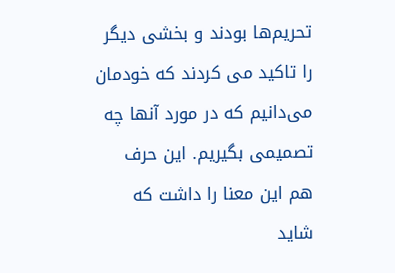تحریم‌ها بودند و بخشی دیگر را تاکید می ‌کردند که خودمان می‌دانیم که در مورد آنها چه تصمیمی بگیریم. این حرف هم این معنا را داشت که شاید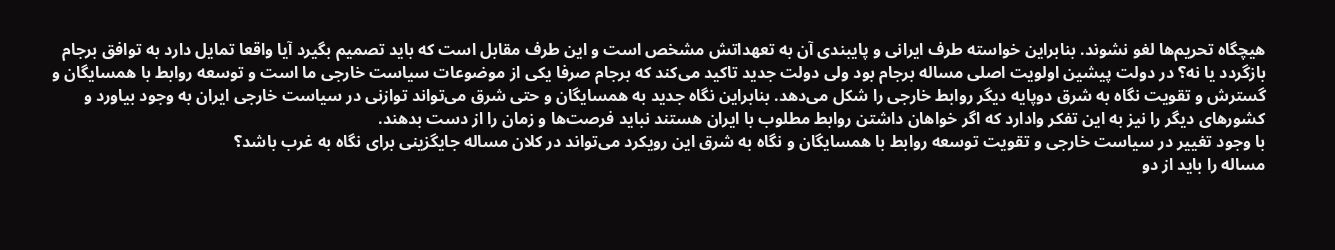هیچگاه تحریم‌ها لغو نشوند. بنابراین خواسته طرف ایرانی و پایبندی آن به تعهداتش مشخص است و این طرف مقابل است که باید تصمیم بگیرد آیا واقعا تمایل دارد به توافق برجام بازگردد یا نه؟ در دولت پیشین اولویت اصلی مساله برجام بود ولی دولت جدید تاکید می‌کند که برجام صرفا یکی از موضوعات سیاست خارجی ما است و توسعه روابط با همسایگان و گسترش و تقویت نگاه به شرق دوپایه دیگر روابط خارجی را شکل می‌دهد. بنابراین نگاه جدید به همسایگان و حتی شرق می‌تواند توازنی در سیاست خارجی ایران به وجود بیاورد و کشورهای دیگر را نیز به این تفکر وادارد که اگر خواهان داشتن روابط مطلوب با ایران هستند نباید فرصت‌ها و زمان را از دست بدهند.
با وجود تغییر در سیاست خارجی و تقویت توسعه روابط با همسایگان و نگاه به شرق این رویکرد می‌تواند ‌در کلان مساله جایگزینی برای نگاه به غرب باشد؟
مساله را باید از دو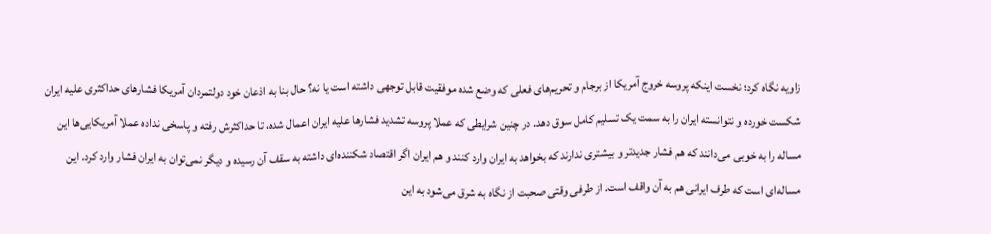زاویه نگاه کرد؛ نخست اینکه پروسه خروج آمریکا از برجام و تحریم‌های فعلی که وضع شده موفقیت قابل توجهی داشته است یا نه؟ حال بنا به اذعان خود دولتمردان آمریکا فشارهای حداکثری علیه ایران شکست خورده و نتوانسته ایران را به سمت یک تسلیم کامل سوق دهد. در چنین شرایطی که عملا پروسه تشدید فشارها علیه ایران اعمال شده، تا حداکثرش رفته و پاسخی نداده عملا آمریکایی‌ها این مساله را به خوبی می‌دانند که هم فشار جدیدتر و بیشتری ندارند که بخواهد به ایران وارد کنند و هم ایران اگر اقتصاد شکننده‌ای داشته به سقف آن رسیده و دیگر نمی‌توان به ایران فشار وارد کرد. این مساله‌ای است که طرف ایرانی هم به آن واقف است. از طرفی وقتی صحبت از نگاه به شرق می‌شود به این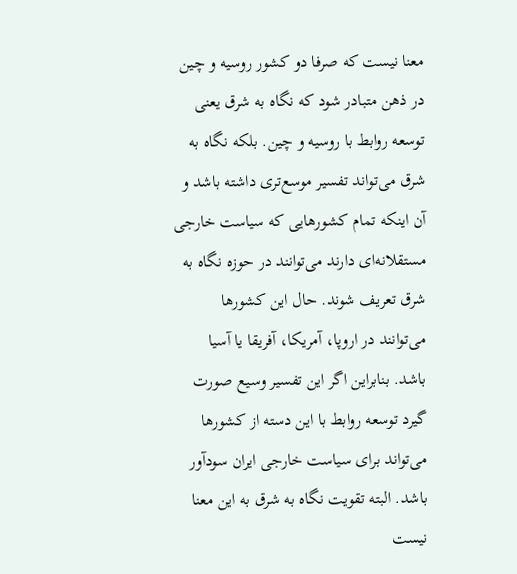معنا نیست که صرفا دو کشور روسیه و چین در ذهن متبادر شود که نگاه به شرق یعنی توسعه روابط با روسیه و چین. بلکه نگاه به شرق می‌تواند تفسیر موسع‌تری داشته باشد و آن اینکه تمام کشورهایی که سیاست خارجی مستقلانه‌ای دارند می‌توانند در حوزه نگاه به شرق تعریف شوند. حال این کشورها می‌توانند در اروپا، آمریکا، آفریقا یا آسیا باشد. بنابراین اگر این تفسیر وسیع صورت گیرد توسعه روابط با این دسته از کشورها می‌تواند برای سیاست خارجی ایران سودآور باشد. البته تقویت نگاه به شرق به این معنا نیست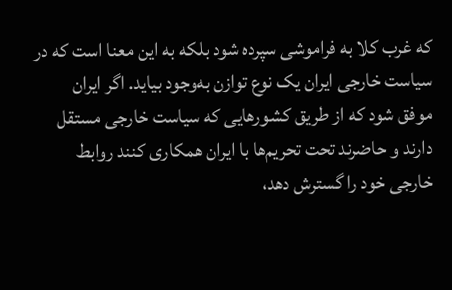که غرب کلا به فراموشی سپرده شود بلکه به این معنا است که در سیاست خارجی ایران یک نوع توازن به‌وجود بیاید. اگر ایران موفق شود که از طریق کشورهایی که سیاست خارجی مستقل دارند و حاضرند تحت تحریم‌ها با ایران همکاری کنند روابط خارجی خود را گسترش دهد،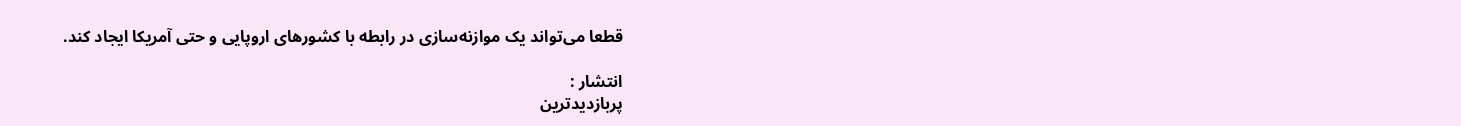قطعا می‌تواند یک موازنه‌سازی در رابطه با کشورهای اروپایی و حتی آمریکا ایجاد کند.

انتشار :
پربازدیدترین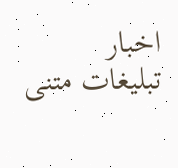اخبار
تبلیغات متنی